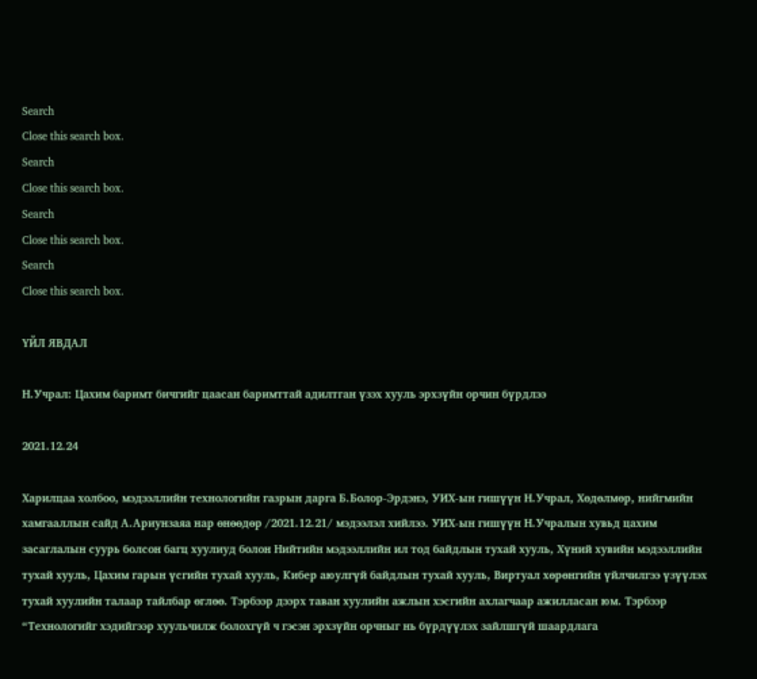Search
Close this search box.
Search
Close this search box.
Search
Close this search box.
Search
Close this search box.

ҮЙЛ ЯВДАЛ

Н.Учрал: Цахим баримт бичгийг цаасан баримттай адилтган үзэх хууль эрхзүйн орчин бүрдлээ

2021.12.24

Харилцаа холбоо, мэдээллийн технологийн газрын дарга Б.Болор-Эрдэнэ, УИХ-ын гишүүн Н.Учрал, Хөдөлмөр, нийгмийн хамгааллын сайд А.Ариунзаяа нар өнөөдөр /2021.12.21/ мэдээлэл хийлээ. УИХ-ын гишүүн Н.Учралын хувьд цахим засаглалын суурь болсон багц хуулиуд болон Нийтийн мэдээллийн ил тод байдлын тухай хууль, Хүний хувийн мэдээллийн тухай хууль, Цахим гарын үсгийн тухай хууль, Кибер аюулгүй байдлын тухай хууль, Виртуал хөрөнгийн үйлчилгээ үзүүлэх тухай хуулийн талаар тайлбар өглөө. Тэрбээр дээрх таван хуулийн ажлын хэсгийн ахлагчаар ажилласан юм. Тэрбээр “Технологийг хэдийгээр хуульчилж болохгүй ч гэсэн эрхзүйн орчныг нь бүрдүүлэх зайлшгүй шаардлага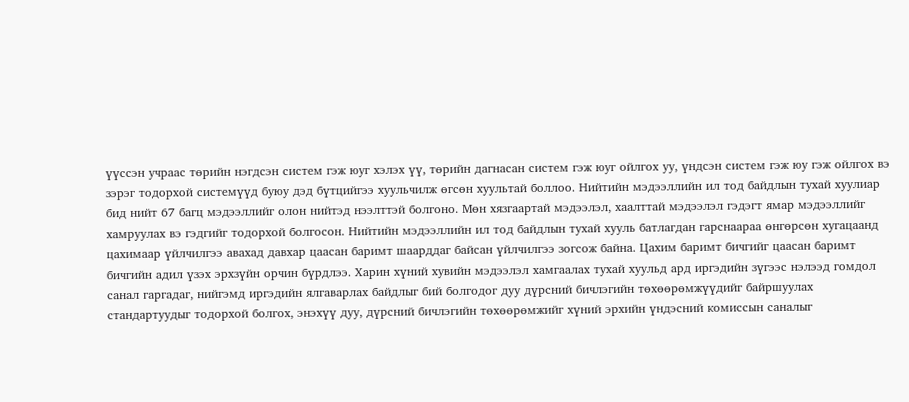үүссэн учраас төрийн нэгдсэн систем гэж юуг хэлэх үү, төрийн дагнасан систем гэж юуг ойлгох уу, үндсэн систем гэж юу гэж ойлгох вэ зэрэг тодорхой системүүд буюу дэд бүтцийгээ хуульчилж өгсөн хуультай боллоо. Нийтийн мэдээллийн ил тод байдлын тухай хуулиар бид нийт 67 багц мэдээллийг олон нийтэд нээлттэй болгоно. Мөн хязгаартай мэдээлэл, хаалттай мэдээлэл гэдэгт ямар мэдээллийг хамруулах вэ гэдгийг тодорхой болгосон. Нийтийн мэдээллийн ил тод байдлын тухай хууль батлагдан гарснаараа өнгөрсөн хугацаанд цахимаар үйлчилгээ авахад давхар цаасан баримт шаарддаг байсан үйлчилгээ зогсож байна. Цахим баримт бичгийг цаасан баримт бичгийн адил үзэх эрхзүйн орчин бүрдлээ. Харин хүний хувийн мэдээлэл хамгаалах тухай хуульд ард иргэдийн зүгээс нэлээд гомдол санал гаргадаг, нийгэмд иргэдийн ялгаварлах байдлыг бий болгодог дуу дүрсний бичлэгийн төхөөрөмжүүдийг байршуулах стандартуудыг тодорхой болгох, энэхүү дуу, дүрсний бичлэгийн төхөөрөмжийг хүний эрхийн үндэсний комиссын саналыг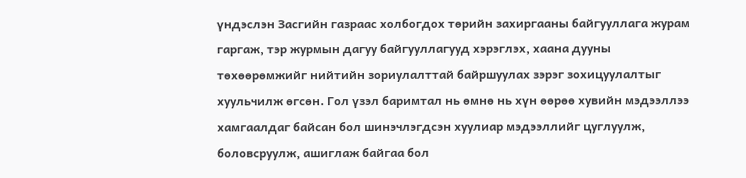үндэслэн Засгийн газраас холбогдох төрийн захиргааны байгууллага журам гаргаж, тэр журмын дагуу байгууллагууд хэрэглэх, хаана дууны төхөөрөмжийг нийтийн зориулалттай байршуулах зэрэг зохицуулалтыг хуульчилж өгсөн. Гол үзэл баримтал нь өмнө нь хүн өөрөө хувийн мэдээллээ хамгаалдаг байсан бол шинэчлэгдсэн хуулиар мэдээллийг цуглуулж, боловсруулж, ашиглаж байгаа бол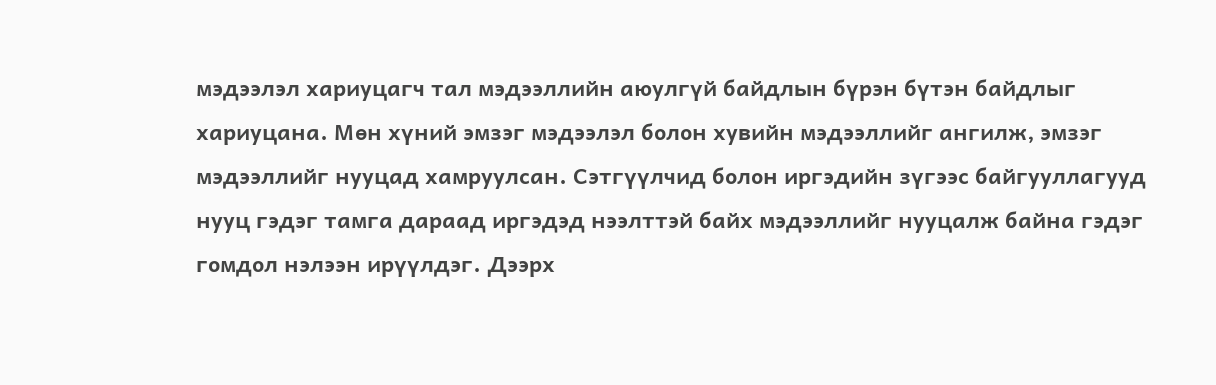мэдээлэл хариуцагч тал мэдээллийн аюулгүй байдлын бүрэн бүтэн байдлыг хариуцана. Мөн хүний эмзэг мэдээлэл болон хувийн мэдээллийг ангилж, эмзэг мэдээллийг нууцад хамруулсан. Сэтгүүлчид болон иргэдийн зүгээс байгууллагууд нууц гэдэг тамга дараад иргэдэд нээлттэй байх мэдээллийг нууцалж байна гэдэг гомдол нэлээн ирүүлдэг. Дээрх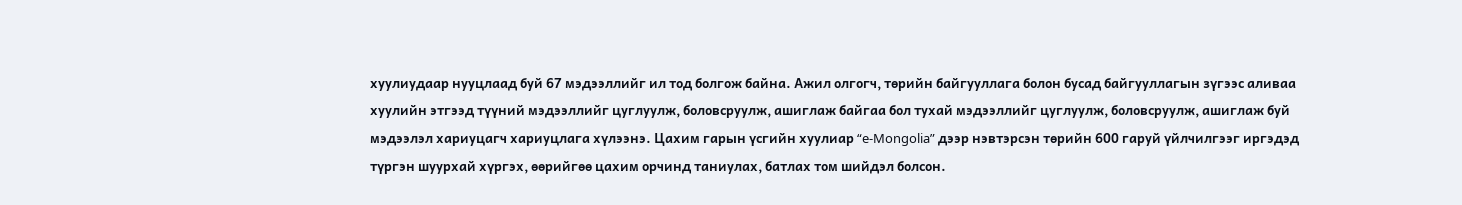хуулиудаар нууцлаад буй 67 мэдээллийг ил тод болгож байна. Ажил олгогч, төрийн байгууллага болон бусад байгууллагын зүгээс аливаа хуулийн этгээд түүний мэдээллийг цуглуулж, боловсруулж, ашиглаж байгаа бол тухай мэдээллийг цуглуулж, боловсруулж, ашиглаж буй мэдээлэл хариуцагч хариуцлага хүлээнэ. Цахим гарын үсгийн хуулиар “e-Mongolia” дээр нэвтэрсэн төрийн 600 гаруй үйлчилгээг иргэдэд түргэн шуурхай хүргэх, өөрийгөө цахим орчинд таниулах, батлах том шийдэл болсон.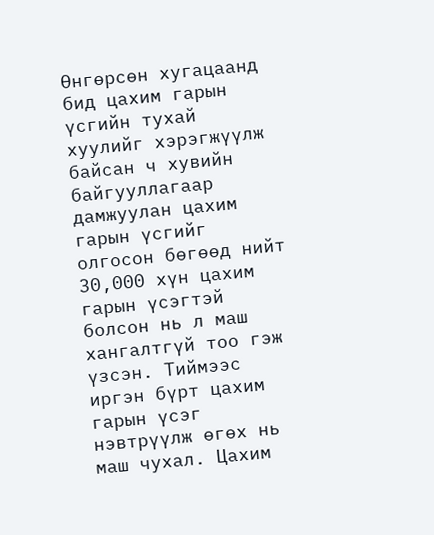Өнгөрсөн хугацаанд бид цахим гарын үсгийн тухай хуулийг хэрэгжүүлж байсан ч хувийн байгууллагаар дамжуулан цахим гарын үсгийг олгосон бөгөөд нийт 30,000 хүн цахим гарын үсэгтэй болсон нь л маш хангалтгүй тоо гэж үзсэн. Тиймээс иргэн бүрт цахим гарын үсэг нэвтрүүлж өгөх нь маш чухал. Цахим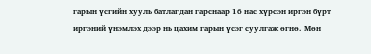гарын үсгийн хууль батлагдан гарснаар 16 нас хүрсэн иргэн бүрт иргэний үнэмлэх дээр нь цахим гарын үсэг суулгаж өгнө. Мөн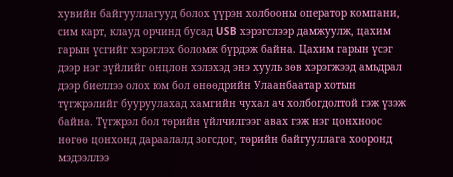хувийн байгууллагууд болох үүрэн холбооны оператор компани, сим карт, клауд орчинд бусад USB хэрэгслээр дамжуулж, цахим гарын үсгийг хэрэглэх боломж бүрдэж байна. Цахим гарын үсэг дээр нэг зүйлийг онцлон хэлэхэд энэ хууль зөв хэрэгжээд амьдрал дээр биеллээ олох юм бол өнөөдрийн Улаанбаатар хотын түгжрэлийг бууруулахад хамгийн чухал ач холбогдолтой гэж үзэж байна. Түгжрэл бол төрийн үйлчилгээг авах гэж нэг цонхноос нөгөө цонхонд дараалалд зогсдог, төрийн байгууллага хооронд мэдээллээ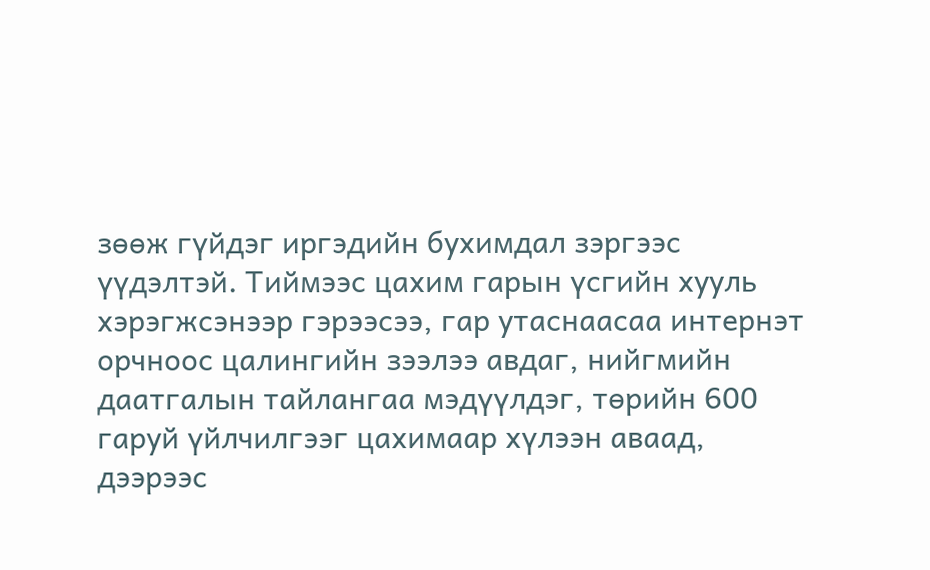зөөж гүйдэг иргэдийн бухимдал зэргээс үүдэлтэй. Тиймээс цахим гарын үсгийн хууль хэрэгжсэнээр гэрээсээ, гар утаснаасаа интернэт орчноос цалингийн зээлээ авдаг, нийгмийн даатгалын тайлангаа мэдүүлдэг, төрийн 600 гаруй үйлчилгээг цахимаар хүлээн аваад, дээрээс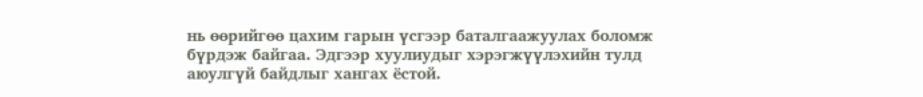нь өөрийгөө цахим гарын үсгээр баталгаажуулах боломж бүрдэж байгаа. Эдгээр хуулиудыг хэрэгжүүлэхийн тулд аюулгүй байдлыг хангах ёстой.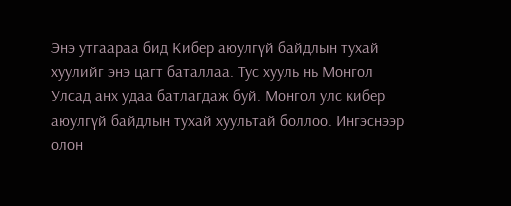Энэ утгаараа бид Кибер аюулгүй байдлын тухай хуулийг энэ цагт баталлаа. Тус хууль нь Монгол Улсад анх удаа батлагдаж буй. Монгол улс кибер аюулгүй байдлын тухай хуультай боллоо. Ингэснээр олон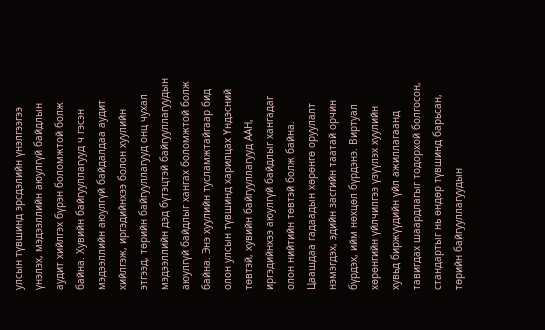улсын түвшинд эрсдэлийн үнэлгээгээ үнэлэх, мэдээллийн аюулгүй байдлын аудит хийлгэх бүрэн боломжтой болж байна. Хувийн байгууллагууд ч гэсэн мэдээллийн аюулгүй байдалдаа аудит хийлгэж, иргэдийнхээ болон хуулийн этгээд, төрийн байгууллагууд онц чухал мэдээллийн дэд бүтэцтэй байгууллагуудын аюулгүй байдлыг хангах боломжтой болж байна. Энэ хуулийн тусламжтайгаар бид олон улсын түвшинд харилцах Үндэсний төвтэй, хувийн байгууллагууд ААН, иргэдийнхээ аюулгүй байдлыг хангадаг олон нийтийн төвтэй болж байна. Цаашдаа гадаадын хөрөнгө оруулалт нэмэгдэх, эдийн засгийн таатай орчин бүрдэх, ийм нөхцөл бүрдэнэ. Виртуал хөрөнгийн үйлчилгээ үзүүлэх хуулийн хувьд биржүүдийн үйл ажиллагаанд тавигдах шаардлагыг тодорхой болгосон, стандартыг нь өндөр түвшинд барьсан, төрийн байгууллагуудын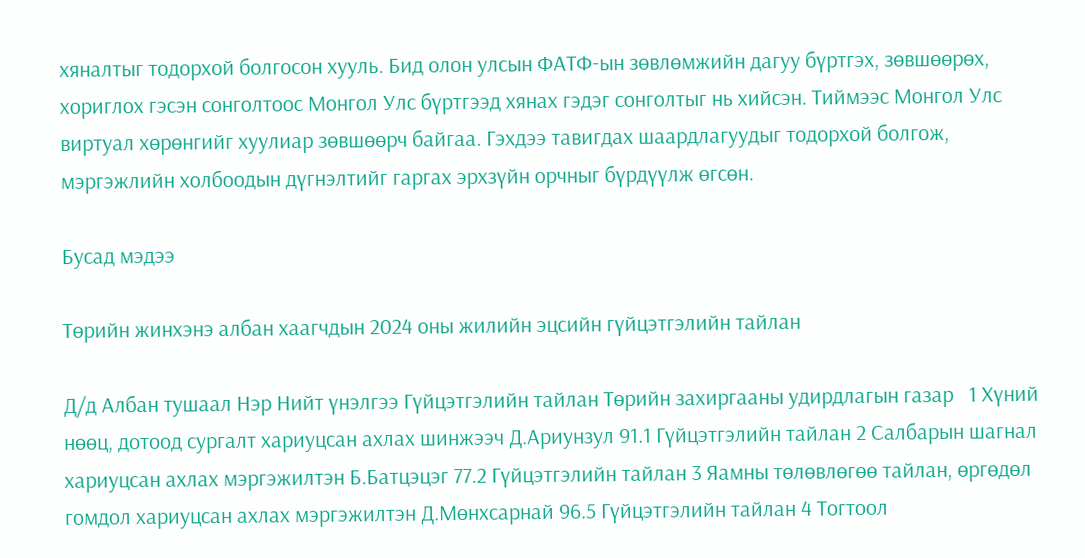хяналтыг тодорхой болгосон хууль. Бид олон улсын ФАТФ-ын зөвлөмжийн дагуу бүртгэх, зөвшөөрөх, хориглох гэсэн сонголтоос Монгол Улс бүртгээд хянах гэдэг сонголтыг нь хийсэн. Тиймээс Монгол Улс виртуал хөрөнгийг хуулиар зөвшөөрч байгаа. Гэхдээ тавигдах шаардлагуудыг тодорхой болгож, мэргэжлийн холбоодын дүгнэлтийг гаргах эрхзүйн орчныг бүрдүүлж өгсөн.

Бусад мэдээ

Төрийн жинхэнэ албан хаагчдын 2024 оны жилийн эцсийн гүйцэтгэлийн тайлан

Д/д Албан тушаал Нэр Нийт үнэлгээ Гүйцэтгэлийн тайлан Төрийн захиргааны удирдлагын газар   1 Хүний нөөц, дотоод сургалт хариуцсан ахлах шинжээч Д.Ариунзул 91.1 Гүйцэтгэлийн тайлан 2 Салбарын шагнал хариуцсан ахлах мэргэжилтэн Б.Батцэцэг 77.2 Гүйцэтгэлийн тайлан 3 Яамны төлөвлөгөө тайлан, өргөдөл гомдол хариуцсан ахлах мэргэжилтэн Д.Мөнхсарнай 96.5 Гүйцэтгэлийн тайлан 4 Тогтоол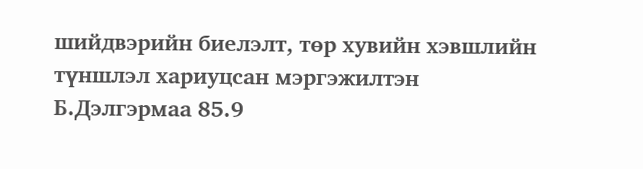шийдвэрийн биелэлт, төр хувийн хэвшлийн түншлэл хариуцсан мэргэжилтэн Б.Дэлгэрмаа 85.9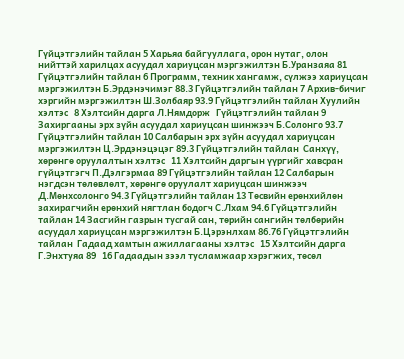Гүйцэтгэлийн тайлан 5 Харьяа байгууллага, орон нутаг, олон нийттэй харилцах асуудал хариуцсан мэргэжилтэн Б.Уранзаяа 81 Гүйцэтгэлийн тайлан 6 Программ, техник хангамж, сүлжээ хариуцсан мэргэжилтэн Б.Эрдэнэчимэг 88.3 Гүйцэтгэлийн тайлан 7 Архив-бичиг хэргийн мэргэжилтэн Ш.Золбаяр 93.9 Гүйцэтгэлийн тайлан Хуулийн хэлтэс   8 Хэлтсийн дарга Л.Нямдорж   Гүйцэтгэлийн тайлан 9 Захиргааны эрх зүйн асуудал хариуцсан шинжээч Б.Солонго 93.7 Гүйцэтгэлийн тайлан 10 Салбарын эрх зүйн асуудал хариуцсан мэргэжилтэн Ц.Эрдэнэцэцэг 89.3 Гүйцэтгэлийн тайлан  Санхүү, хөрөнгө оруулалтын хэлтэс   11 Хэлтсийн даргын үүргийг хавсран гүйцэтгэгч П.Дэлгэрмаа 89 Гүйцэтгэлийн тайлан 12 Салбарын нэгдсэн төлөвлөлт, хөрөнгө оруулалт хариуцсан шинжээч Д.Мөнхсолонго 94.3 Гүйцэтгэлийн тайлан 13 Төсвийн ерөнхийлөн захирагчийн ерөнхий нягтлан бодогч С.Лхам 94.6 Гүйцэтгэлийн тайлан 14 Засгийн газрын тусгай сан, төрийн сангийн төлбөрийн асуудал хариуцсан мэргэжилтэн Б.Цэрэнлхам 86.76 Гүйцэтгэлийн тайлан  Гадаад хамтын ажиллагааны хэлтэс   15 Хэлтсийн дарга Г.Энхтуяа 89   16 Гадаадын зээл тусламжаар хэрэгжих, төсөл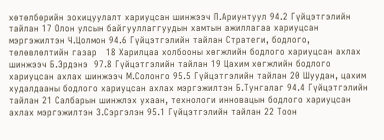хөтөлбөрийн зохицуулалт хариуцсан шинжээч П.Ариунтуул 94.2 Гүйцэтгэлийн тайлан 17 Олон улсын байгууллаггуудын хамтын ажиллагаа хариуцсан мэргэжилтэн Ч.Цолмон 94.6 Гүйцэтгэлийн тайлан Стратеги, бодлого, төлөвлөлтийн газар   18 Харилцаа холбооны хөгжлийн бодлого хариуцсан ахлах шинжээч Б.Эрдэнэ  97.8 Гүйцэтгэлийн тайлан 19 Цахим хөгжлийн бодлого хариуцсан ахлах шинжээч М.Солонго 95.5 Гүйцэтгэлийн тайлан 20 Шуудан, цахим худалдааны бодлого хариуцсан ахлах мэргэжилтэн Б.Тунгалаг 94.4 Гүйцэтгэлийн тайлан 21 Салбарын шинжлэх ухаан, технологи инновацын бодлого хариуцсан ахлах мэргэжилтэн З.Сэргэлэн 95.1 Гүйцэтгэлийн тайлан 22 Тоон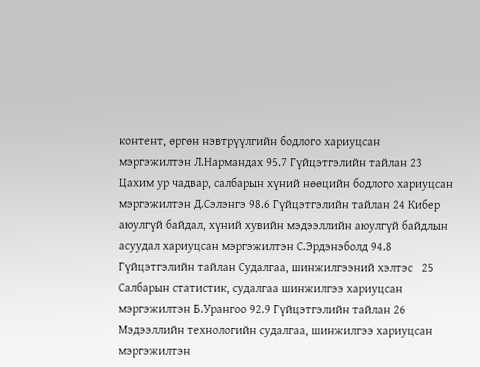контент, өргөн нэвтрүүлгийн бодлого хариуцсан мэргэжилтэн Л.Нармандах 95.7 Гүйцэтгэлийн тайлан 23 Цахим ур чадвар, салбарын хүний нөөцийн бодлого хариуцсан мэргэжилтэн Д.Сэлэнгэ 98.6 Гүйцэтгэлийн тайлан 24 Кибер аюулгүй байдал, хүний хувийн мэдээллийн аюулгүй байдлын асуудал хариуцсан мэргэжилтэн С.Эрдэнэболд 94.8 Гүйцэтгэлийн тайлан Судалгаа, шинжилгээний хэлтэс   25 Салбарын статистик, судалгаа шинжилгээ хариуцсан мэргэжилтэн Б.Урангоо 92.9 Гүйцэтгэлийн тайлан 26 Мэдээллийн технологийн судалгаа, шинжилгээ хариуцсан мэргэжилтэн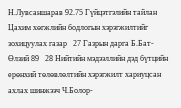Н.Лувсаншарав 92.75 Гүйцэтгэлийн тайлан Цахим хөгжлийн бодлогын хэрэгжилтийг зохицуулах газар   27 Газрын дарга Б.Бат-Өлзий 89   28 Нийтийн мэдээллийн дэд бүтцийн ерөнхий төлөвлөлтийн хэрэгжилт хариуцсан ахлах шинжээч Ч.Болор-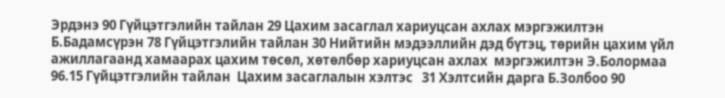Эрдэнэ 90 Гүйцэтгэлийн тайлан 29 Цахим засаглал хариуцсан ахлах мэргэжилтэн Б.Бадамсүрэн 78 Гүйцэтгэлийн тайлан 30 Нийтийн мэдээллийн дэд бүтэц, төрийн цахим үйл ажиллагаанд хамаарах цахим төсөл, хөтөлбөр хариуцсан ахлах  мэргэжилтэн Э.Болормаа 96.15 Гүйцэтгэлийн тайлан  Цахим засаглалын хэлтэс   31 Хэлтсийн дарга Б.Золбоо 90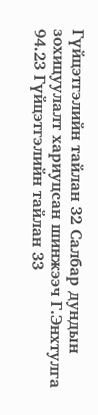Гүйцэтгэлийн тайлан 32 Салбар дундын зохицуулалт хариуцсан шинжээч Г.Энхтулга 94.23 Гүйцэтгэлийн тайлан 33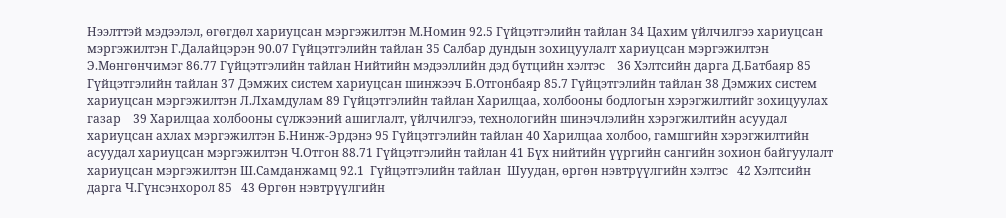Нээлттэй мэдээлэл, өгөгдөл хариуцсан мэргэжилтэн М.Номин 92.5 Гүйцэтгэлийн тайлан 34 Цахим үйлчилгээ хариуцсан мэргэжилтэн Г.Далайцэрэн 90.07 Гүйцэтгэлийн тайлан 35 Салбар дундын зохицуулалт хариуцсан мэргэжилтэн Э.Мөнгөнчимэг 86.77 Гүйцэтгэлийн тайлан Нийтийн мэдээллийн дэд бүтцийн хэлтэс    36 Хэлтсийн дарга Д.Батбаяр 85 Гүйцэтгэлийн тайлан 37 Дэмжих систем хариуцсан шинжээч Б.Отгонбаяр 85.7 Гүйцэтгэлийн тайлан 38 Дэмжих систем хариуцсан мэргэжилтэн Л.Лхамдулам 89 Гүйцэтгэлийн тайлан Харилцаа, холбооны бодлогын хэрэгжилтийг зохицуулах газар    39 Харилцаа холбооны сүлжээний ашиглалт, үйлчилгээ, технологийн шинэчлэлийн хэрэгжилтийн асуудал хариуцсан ахлах мэргэжилтэн Б.Нинж-Эрдэнэ 95 Гүйцэтгэлийн тайлан 40 Харилцаа холбоо, гамшгийн хэрэгжилтийн асуудал хариуцсан мэргэжилтэн Ч.Отгон 88.71 Гүйцэтгэлийн тайлан 41 Бүх нийтийн үүргийн сангийн зохион байгуулалт хариуцсан мэргэжилтэн Ш.Самданжамц 92.1  Гүйцэтгэлийн тайлан  Шуудан, өргөн нэвтрүүлгийн хэлтэс   42 Хэлтсийн дарга Ч.Гүнсэнхорол 85   43 Өргөн нэвтрүүлгийн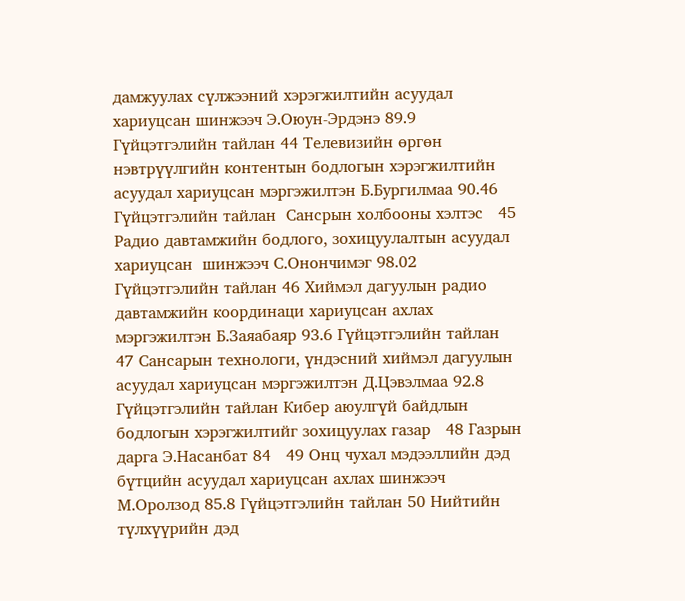дамжуулах сүлжээний хэрэгжилтийн асуудал хариуцсан шинжээч Э.Оюун-Эрдэнэ 89.9 Гүйцэтгэлийн тайлан 44 Телевизийн өргөн нэвтрүүлгийн контентын бодлогын хэрэгжилтийн асуудал хариуцсан мэргэжилтэн Б.Бургилмаа 90.46 Гүйцэтгэлийн тайлан  Сансрын холбооны хэлтэс   45 Радио давтамжийн бодлого, зохицуулалтын асуудал хариуцсан  шинжээч С.Онончимэг 98.02 Гүйцэтгэлийн тайлан 46 Хиймэл дагуулын радио давтамжийн координаци хариуцсан ахлах мэргэжилтэн Б.Заяабаяр 93.6 Гүйцэтгэлийн тайлан 47 Сансарын технологи, үндэсний хиймэл дагуулын асуудал хариуцсан мэргэжилтэн Д.Цэвэлмаа 92.8 Гүйцэтгэлийн тайлан Кибер аюулгүй байдлын бодлогын хэрэгжилтийг зохицуулах газар   48 Газрын дарга Э.Насанбат 84   49 Онц чухал мэдээллийн дэд бүтцийн асуудал хариуцсан ахлах шинжээч М.Оролзод 85.8 Гүйцэтгэлийн тайлан 50 Нийтийн түлхүүрийн дэд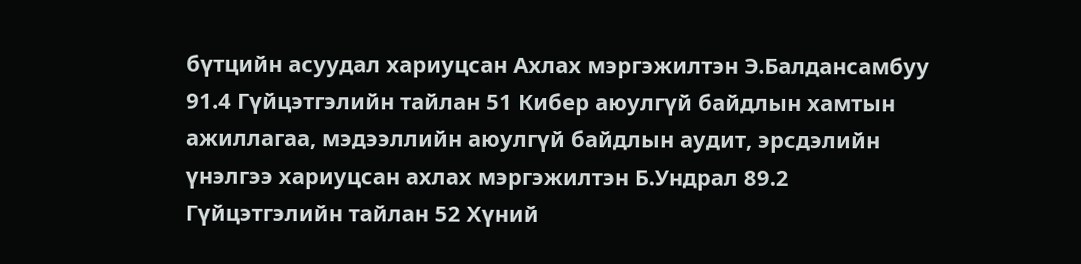бүтцийн асуудал хариуцсан Ахлах мэргэжилтэн Э.Балдансамбуу 91.4 Гүйцэтгэлийн тайлан 51 Кибер аюулгүй байдлын хамтын ажиллагаа, мэдээллийн аюулгүй байдлын аудит, эрсдэлийн үнэлгээ хариуцсан ахлах мэргэжилтэн Б.Ундрал 89.2 Гүйцэтгэлийн тайлан 52 Хүний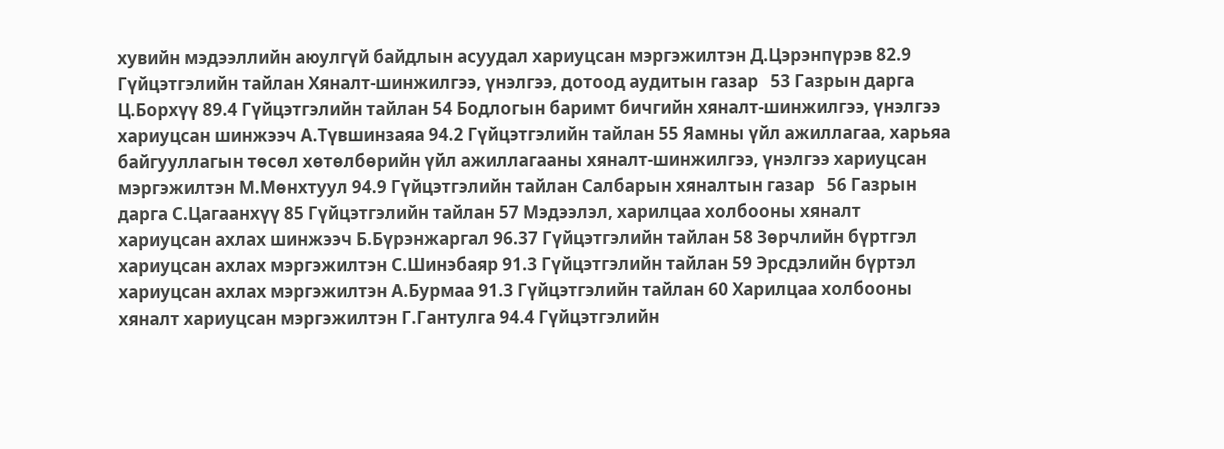хувийн мэдээллийн аюулгүй байдлын асуудал хариуцсан мэргэжилтэн Д.Цэрэнпүрэв 82.9 Гүйцэтгэлийн тайлан Хяналт-шинжилгээ, үнэлгээ, дотоод аудитын газар   53 Газрын дарга Ц.Борхүү 89.4 Гүйцэтгэлийн тайлан 54 Бодлогын баримт бичгийн хяналт-шинжилгээ, үнэлгээ хариуцсан шинжээч А.Түвшинзаяа 94.2 Гүйцэтгэлийн тайлан 55 Яамны үйл ажиллагаа, харьяа байгууллагын төсөл хөтөлбөрийн үйл ажиллагааны хяналт-шинжилгээ, үнэлгээ хариуцсан мэргэжилтэн М.Мөнхтуул 94.9 Гүйцэтгэлийн тайлан Салбарын хяналтын газар   56 Газрын дарга С.Цагаанхүү 85 Гүйцэтгэлийн тайлан 57 Мэдээлэл, харилцаа холбооны хяналт хариуцсан ахлах шинжээч Б.Бүрэнжаргал 96.37 Гүйцэтгэлийн тайлан 58 Зөрчлийн бүртгэл хариуцсан ахлах мэргэжилтэн С.Шинэбаяр 91.3 Гүйцэтгэлийн тайлан 59 Эрсдэлийн бүртэл хариуцсан ахлах мэргэжилтэн А.Бурмаа 91.3 Гүйцэтгэлийн тайлан 60 Харилцаа холбооны хяналт хариуцсан мэргэжилтэн Г.Гантулга 94.4 Гүйцэтгэлийн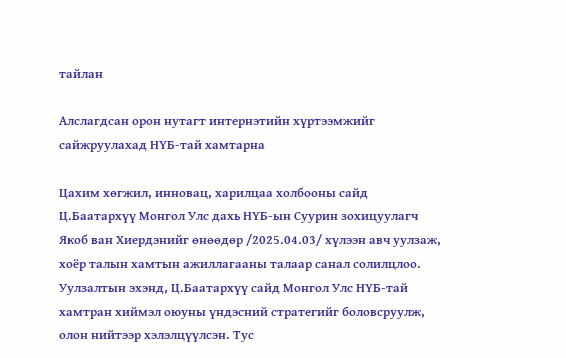тайлан

Алслагдсан орон нутагт интернэтийн хүртээмжийг сайжруулахад НҮБ-тай хамтарна

Цахим хөгжил, инновац, харилцаа холбооны сайд Ц.Баатархүү Монгол Улс дахь НҮБ-ын Суурин зохицуулагч Якоб ван Хиердэнийг өнөөдөр /2025.04.03/ хүлээн авч уулзаж, хоёр талын хамтын ажиллагааны талаар санал солилцлоо. Уулзалтын эхэнд, Ц.Баатархүү сайд Монгол Улс НҮБ-тай хамтран хиймэл оюуны үндэсний стратегийг боловсруулж, олон нийтээр хэлэлцүүлсэн. Тус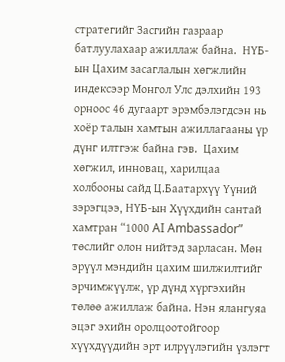стратегийг Засгийн газраар батлуулахаар ажиллаж байна.  НҮБ-ын Цахим засаглалын хөгжлийн индексээр Монгол Улс дэлхийн 193 орноос 46 дугаарт эрэмбэлэгдсэн нь хоёр талын хамтын ажиллагааны үр дүнг илтгэж байна гэв.  Цахим хөгжил, инновац, харилцаа холбооны сайд Ц.Баатархүү Үүний зэрэгцээ, НҮБ-ын Хүүхдийн сантай хамтран “1000 AI Ambassador” төслийг олон нийтэд зарласан. Мөн эрүүл мэндийн цахим шилжилтийг эрчимжүүлж, үр дүнд хүргэхийн төлөө ажиллаж байна. Нэн ялангуяа эцэг эхийн оролцоотойгоор хүүхдүүдийн эрт илрүүлэгийн үзлэгт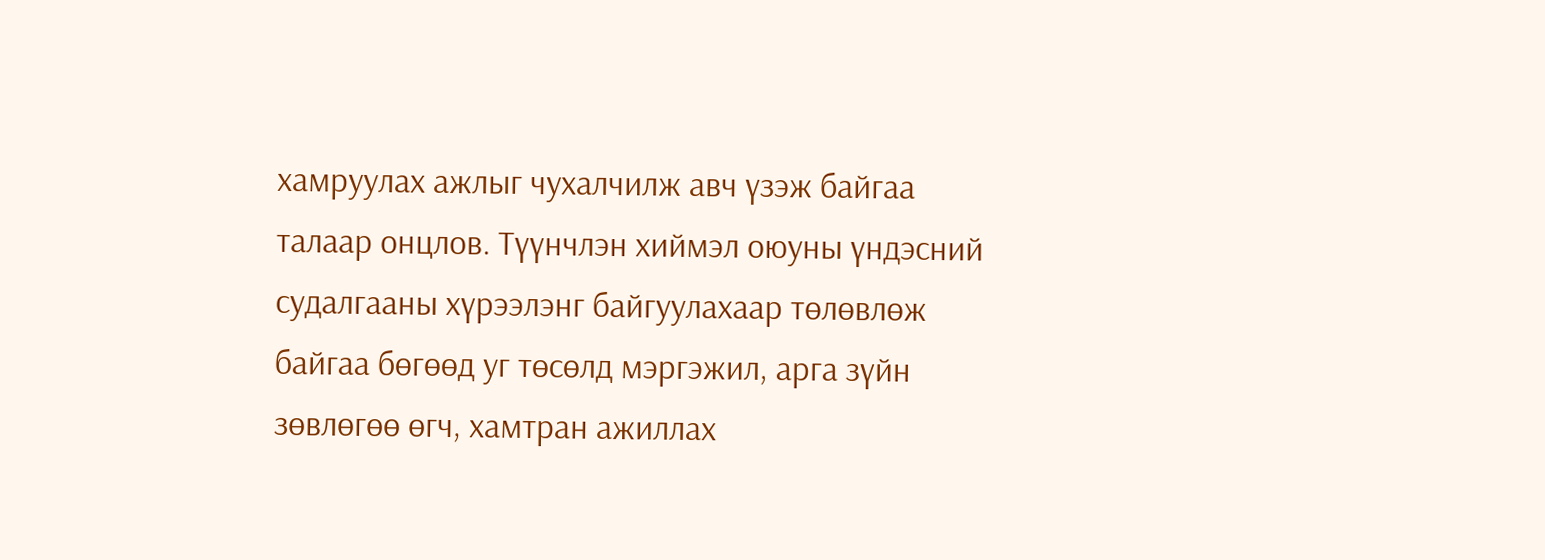хамруулах ажлыг чухалчилж авч үзэж байгаа талаар онцлов. Түүнчлэн хиймэл оюуны үндэсний судалгааны хүрээлэнг байгуулахаар төлөвлөж байгаа бөгөөд уг төсөлд мэргэжил, арга зүйн зөвлөгөө өгч, хамтран ажиллах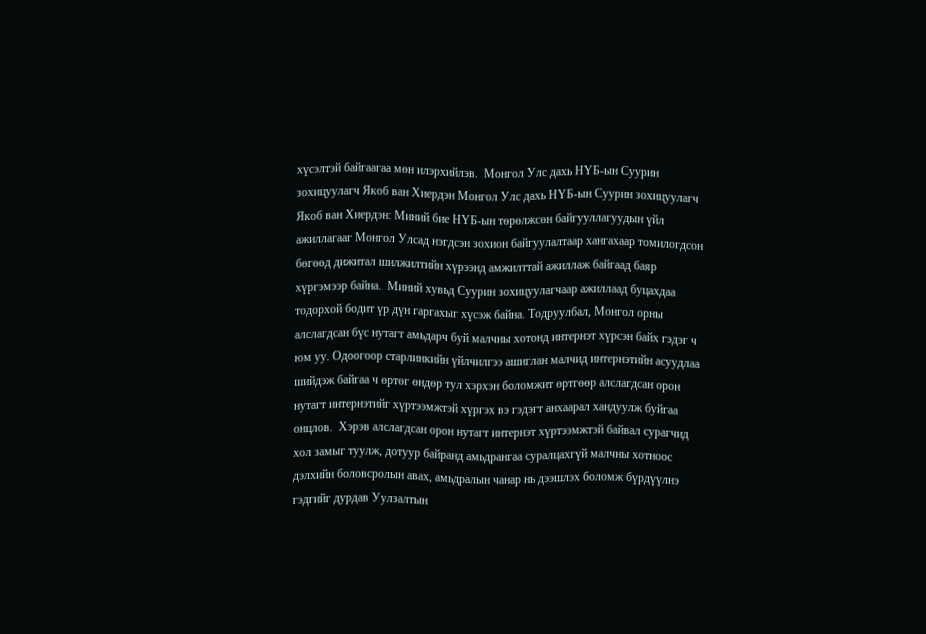хүсэлтэй байгаагаа мөн илэрхийлэв.  Монгол Улс дахь НҮБ-ын Суурин зохицуулагч Якоб ван Хиердэн Монгол Улс дахь НҮБ-ын Суурин зохицуулагч Якоб ван Хиердэн: Миний бие НҮБ-ын төрөлжсөн байгууллагуудын үйл ажиллагааг Монгол Улсад нэгдсэн зохион байгуулалтаар хангахаар томилогдсон бөгөөд дижитал шилжилтийн хүрээнд амжилттай ажиллаж байгаад баяр хүргэмээр байна.  Миний хувьд Суурин зохицуулагчаар ажиллаад буцахдаа тодорхой бодит үр дүн гаргахыг хүсэж байна. Тодруулбал, Монгол орны алслагдсан бүс нутагт амьдарч буй малчны хотонд интернэт хүрсэн байх гэдэг ч юм уу. Одоогоор старлинкийн үйлчилгээ ашиглан малчид интернэтийн асуудлаа шийдэж байгаа ч өртөг өндөр тул хэрхэн боломжит өртгөөр алслагдсан орон нутагт интернэтийг хүртээмжтэй хүргэх вэ гэдэгт анхаарал хандуулж буйгаа онцлов.  Хэрэв алслагдсан орон нутагт интернэт хүртээмжтэй байвал сурагчид хол замыг туулж, дотуур байранд амьдрангаа суралцахгүй малчны хотноос дэлхийн боловсролын авах, амьдралын чанар нь дээшлэх боломж бүрдүүлнэ гэдгийг дурдав Уулзалтын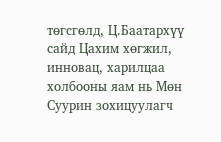төгсгөлд, Ц.Баатархүү сайд Цахим хөгжил, инновац, харилцаа холбооны яам нь Мөн Суурин зохицуулагч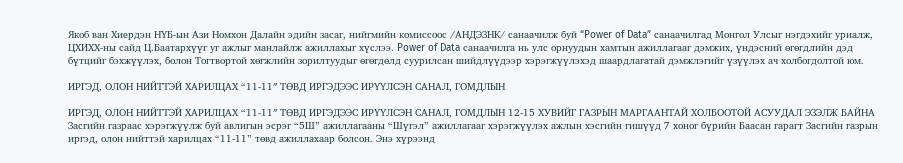Якоб ван Хиердэн НҮБ-ын Ази Номхон Далайн эдийн засаг, нийгмийн комиссоос /АНДЭЗНК/ санаачилж буй “Power of Data” санаачилгад Монгол Улсыг нэгдэхийг уриалж, ЦХИХХ-ны сайд Ц.Баатархүүг уг ажлыг манлайлж ажиллахыг хүслээ. Power of Data санаачилга нь улс орнуудын хамтын ажиллагааг дэмжих, үндэсний өгөгдлийн дэд бүтцийг бэхжүүлэх, болон Тогтвортой хөгжлийн зорилтуудыг өгөгдөлд суурилсан шийдлүүдээр хэрэгжүүлэхэд шаардлагатай дэмжлэгийг үзүүлэх ач холбогдолтой юм.

ИРГЭД, ОЛОН НИЙТТЭЙ ХАРИЛЦАХ “11-11″ ТӨВД ИРГЭДЭЭС ИРҮҮЛСЭН САНАЛ, ГОМДЛЫН

ИРГЭД, ОЛОН НИЙТТЭЙ ХАРИЛЦАХ “11-11″ ТӨВД ИРГЭДЭЭС ИРҮҮЛСЭН САНАЛ, ГОМДЛЫН 12-15 ХУВИЙГ ГАЗРЫН МАРГААНТАЙ ХОЛБООТОЙ АСУУДАЛ ЭЗЭЛЖ БАЙНА Засгийн газраас хэрэгжүүлж буй авлигын эсрэг “5Ш” ажиллагааны “Шүгэл” ажиллагааг хэрэгжүүлэх ажлын хэсгийн гишүүд 7 хоног бүрийн Баасан гарагт Засгийн газрын иргэд, олон нийттэй харилцах “11-11” төвд ажиллахаар болсон. Энэ хүрээнд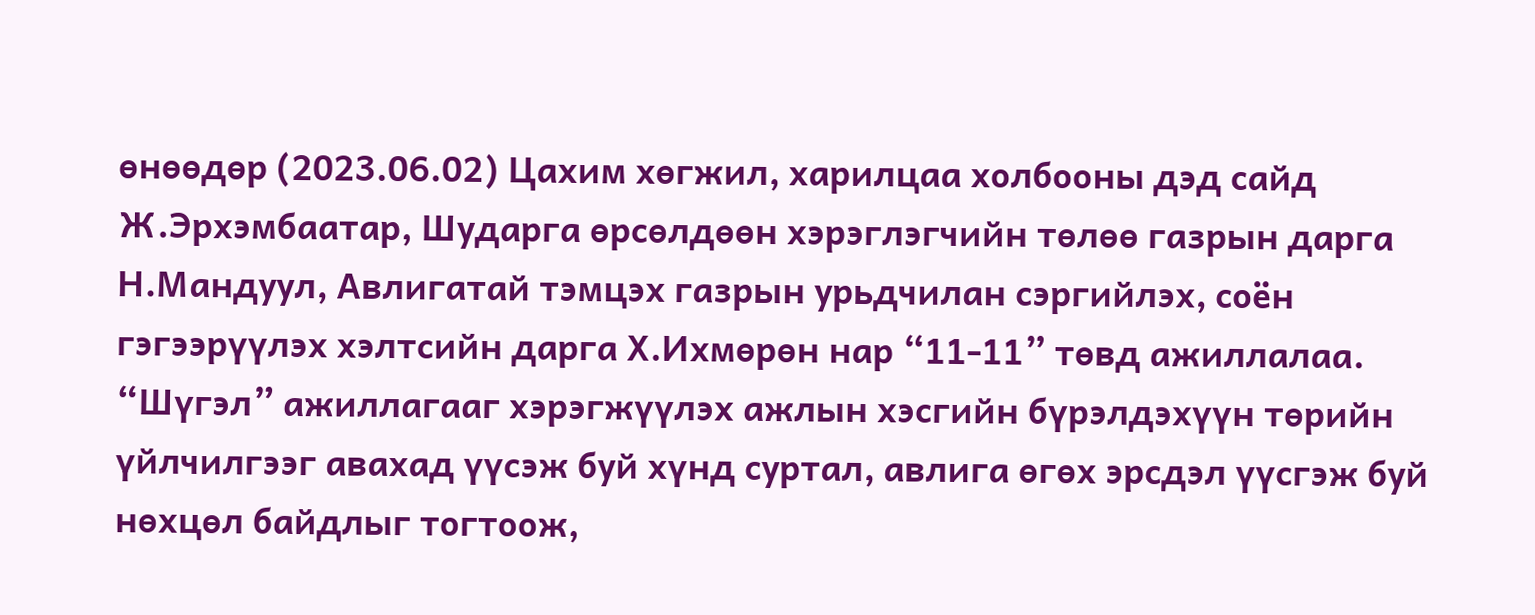өнөөдөр (2023.06.02) Цахим хөгжил, харилцаа холбооны дэд сайд Ж.Эрхэмбаатар, Шударга өрсөлдөөн хэрэглэгчийн төлөө газрын дарга Н.Мандуул, Авлигатай тэмцэх газрын урьдчилан сэргийлэх, соён гэгээрүүлэх хэлтсийн дарга Х.Ихмөрөн нар “11-11” төвд ажиллалаа. “Шүгэл” ажиллагааг хэрэгжүүлэх ажлын хэсгийн бүрэлдэхүүн төрийн үйлчилгээг авахад үүсэж буй хүнд суртал, авлига өгөх эрсдэл үүсгэж буй нөхцөл байдлыг тогтоож,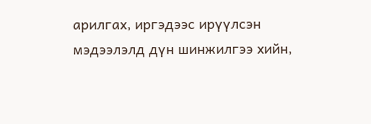арилгах, иргэдээс ирүүлсэн мэдээлэлд дүн шинжилгээ хийн,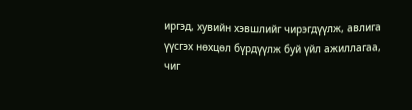иргэд, хувийн хэвшлийг чирэгдүүлж, авлига үүсгэх нөхцөл бүрдүүлж буй үйл ажиллагаа, чиг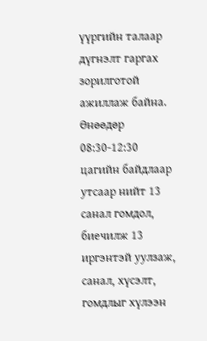үүргийн талаар дүгнэлт гаргах зорилготой ажиллаж байна. Өнөөдөр 08:30-12:30 цагийн байдлаар утсаар нийт 13 санал гомдол, биечилж 13 иргэнтэй уулзаж, санал, хүсэлт, гомдлыг хүлээн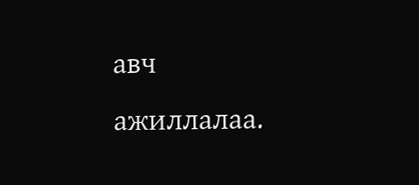авч ажиллалаа.